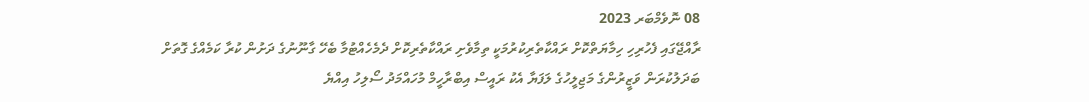08 ނޮވެމްބަރ 2023
ރާއްޖޭގައި ފެހުރިހި ހިމާޔަތްކޮށް ރައްކާތެރިކުރުމަކީ ތިމާވެށި ރައްކާތެރިކޮށް ދެމެހެއްޓުމާ ބެހޭ ގާނޫނުގެ ދަށުން ކުރާ ކަމެއްގެ ގޮތަށް ބަދަލުކުރަން ވަޒީރުންގެ މަޖިލީހުގެ ލަފަޔާ އެކު ރައީސް އިބްރާހީމް މުހައްމަދު ސޯލިހު އިއްޔެ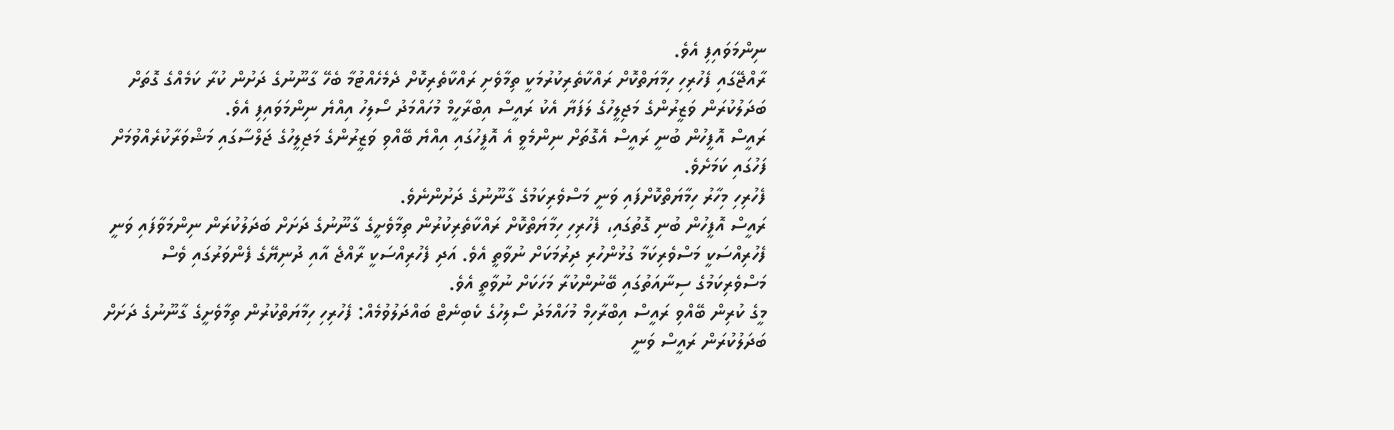ނިންމަވައިފި އެވެ.
ރާއްޖޭގައި ފެހުރިހި ހިމާޔަތްކޮށް ރައްކާތެރިކުރުމަކީ ތިމާވެށި ރައްކާތެރިކޮށް ދެމެހެއްޓުމާ ބެހޭ ގާނޫނުގެ ދަށުން ކުރާ ކަމެއްގެ ގޮތަށް ބަދަލުކުރަން ވަޒީރުންގެ މަޖިލީހުގެ ލަފަޔާ އެކު ރައީސް އިބްރާހީމް މުހައްމަދު ސޯލިހު އިއްޔެ ނިންމަވައިފި އެވެ.
ރައީސް އޮފީހުން ބުނީ ރައީސް އެގޮތަށް ނިންމެވީ އެ އޮފީހުގައި އިއްޔެ ބޭއްވި ވަޒީރުންގެ މަޖިލީހުގެ ޖަލްސާގައި މަޝްވަރާކުރެއްވުމަށް ފަހުގައި ކަމަށެވެ.
ފެހުރިހި މިހާރު ހިމާޔަތްކޮށްފައި ވަނީ މަސްވެރިކަމުގެ ގާނޫނުގެ ދަށުންނެވެ.
ރައީސް އޮފީހުން ބުނި ގޮތުގައި، ފެހުރިހި ހިމާޔަތްކޮށް ރައްކާތެރިކުރުން ތިމާވެށީގެ ގާނޫނުގެ ދަށަށް ބަދަލުކުރަން ނިންމަވާފައި ވަނީ ފެހުރިއްސަކީ މަސްވެރިކަމާ ގުޅުންހުރި ދިރުމަކަށް ނުވާތީ އެވެ. އަދި ފެހުރިއްސަކީ ރާއްޖެ އާއި ދުނިޔޭގެ ފެންވަރުގައި ވެސް މަސްވެރިކަމުގެ ސިނާއަތުގައި ބޭނުންކުރާ މަހަކަށް ނުވާތީ އެވެ.
މީގެ ކުރިން ބޭއްވި ރައީސް އިބްރާހިމް މުހައްމަދު ސޯލިހުގެ ކެބިނެޓް ބައްދަލުވުމެއް: ފެހުރިހި ހިމާޔަތްކުރުން ތިމާވެށީގެ ގާނޫނުގެ ދަށަށް ބަދަލުކުރަން ރައީސް ވަނީ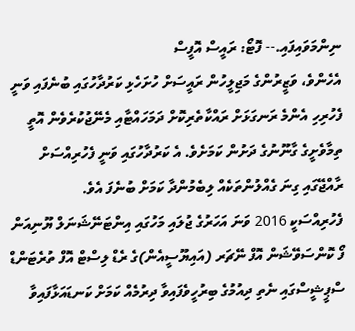ނިންމަވައިފައި.-- ފޮޓޯ: ރައީސް އޮފީސް
އެހެންވެ، ވަޒީރުންގެ މަޖިލީހުން ރައީސަށް ހުށަހެޅި ކަރުދާހުގައި ބުނެފައި ވަނީ ފެހުރިހި އެންމެ ރަނގަޅަށް ރައްކާތެރިކޮށް ދަމަހައްޓާއި މެނޭޖުކުރެވެން އޮތީ ތިމާވެށީގެ ގާނޫނުގެ ދަށުން ކަމަށެވެ. އެ ކަރުދާހުގައި ވަނީ ފެހުރިއްސަށް ރާއްޖޭގައި ގިނަ ގެއްލުންތަކެއް ލިބެމުންދާ ކަމަށް ބުނެފަ އެވެ.
ފެހުރިއްސަކީ 2016 ވަނަ އަހަރުގެ ޖުލައި މަހުގައި އިންޓަނޭޝަނަލް ޔޫނިއަން ފޯ ކޮންސަވޭޝަން އޮފް ނޭޗަރ (އައިޔޫސީއެން)ގެ ރެޑް ލިސްޓް އޮފް ތުރެޓަންޑް ސްޕީޝީސްގައި ނެތި ދިއުމުގެ ބިރުހީވެފައިވާ ދިރުމެއް ކަމަށް ކަނޑައަޅާފައިވާ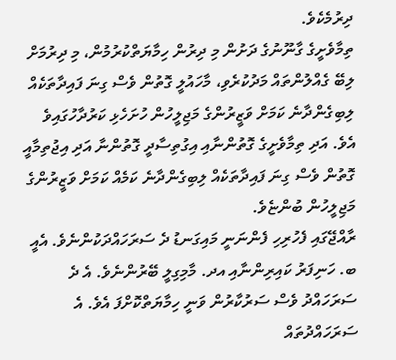ދިރުމެކެވެ.
ތިމާވެށީގެ ގާނޫނުގެ ދަށުން މި ދިރުން ހިމާޔަތްކުރުމުން، މި ދިރުމަށް ލިބޭ ގެއްލުންތައް މަދުކުރެވި، މާހައުލީ ގޮތުން ވެސް ގިނަ ފައިދާތަކެއް ލިބިގެންދާނެ ކަމަށް ވަޒީރުންގެ މަޖިލީހުން ހުށަހެޅި ކަރުދާހުގައިވެ އެވެ. އަދި ތިމާވެށީގެ ގޮތުންނާއި އިގުތިސާދީ ގޮތުންނާ އަދި އިޖުތިމާއީ ގޮތުން ވެސް ގިނަ ފައިދާތަކެއް ލިބިގެންދާނެ ކަމެއް ކަމަށް ވަޒީރުންގެ މަޖިލީހުން ބުންޏެވެ.
ރާއްޖޭގައި ފެހުރިހި ފެންނަނީ މައިގަނޑު ދެ ސަރަހައްދަކުންނެވެ. އެއީ ބ. ހަނިފަރު ކައިރިންނާއި އދ. މާމިގިލީ ބޭރުންނެވެ. އެ ދެ ސަރަހައްދު ވެސް ސަރުކާރުން ވަނީ ހިމާޔަތްކޮށްފަ އެވެ. އެ ސަރަހައްދުތައް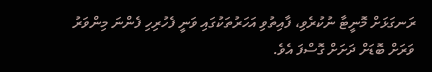ރަނގަޅަށް މޮނީޓާ ނުކުރެވި، ފާއިތުވި އަހަރުތަކުގައި ވަނީ ފެހުރިހި ފެންނަ މިންވަރު ވަރަށް ބޮޑަށް ދަށަށް ގޮސްފަ އެވެ.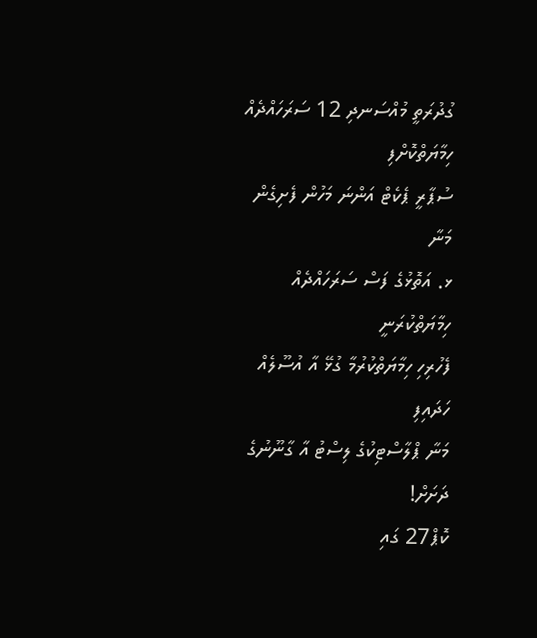ގުދުރަތީ މުއްސަނދި 12 ސަރަހައްދެއް ހިމާޔަތްކޮށްފި
ސުޕާރީ ޕެކެޓް އަންނަ މަހުން ފެށިގެން މަނާ
ޅ. އަތޮޅުގެ ފަސް ސަރަހައްދެއް ހިމާޔަތްކުރަނީ
ފެހުރިހި ހިމާޔަތްކުރުމާ ގުޅޭ އާ އުސޫލެއް ހަދައިފި
މަނާ ޕްލާސްޓިކުގެ ލިސްޓު އާ ގާނޫނުގެ ދަށަށް!
ކޮޕް27 ގައި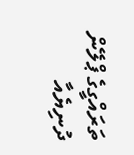ތަރައްގީގެ ޕްލޭން ދުނިޔެއާ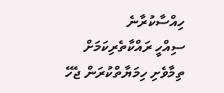ހިއްސާކުރާނެ
ސިއްހީ ރައްކާތެރިކަމަށް ތިމާވެށި ހިމަޔާތްކުރަން ޖެހޭ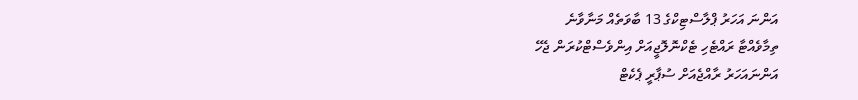އަންނަ އަހަރު ޕްލާސްޓިކްގެ 13 ބާވަތެއް މަނާވާނެ
ތިމާވެއްޓާ ރައްޓެހި ޓެކްނޮލޮޖީއަށް އިންވެސްޓްކުރަން ޖެހޭ
އަންނައަހަރު ރާއްޖެއަށް ސުޕާރީ ޕެކެޓް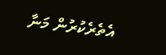އެތެރެކުރުން މަނާ